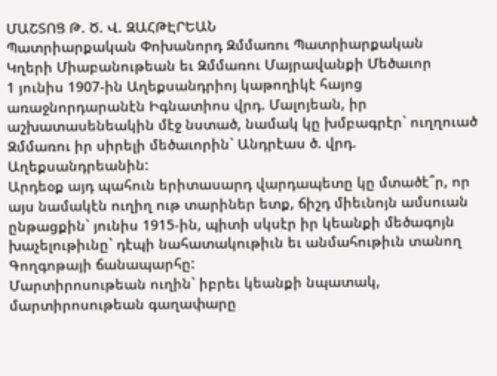ՄԱՇՏՈՑ Թ. Ծ. Վ. ԶԱՀԹԷՐԵԱՆ
Պատրիարքական Փոխանորդ Զմմառու Պատրիարքական
Կղերի Միաբանութեան եւ Զմմառու Մայրավանքի Մեծաւոր
1 յունիս 1907-ին Աղեքսանդրիոյ կաթողիկէ հայոց առաջնորդարանէն Իգնատիոս վրդ. Մալոյեան, իր աշխատասենեակին մէջ նստած, նամակ կը խմբագրէր` ուղղուած Զմմառու իր սիրելի մեծաւորին` Անդրէաս ծ. վրդ. Աղեքսանդրեանին:
Արդեօք այդ պահուն երիտասարդ վարդապետը կը մտածէ՞ր, որ այս նամակէն ուղիղ ութ տարիներ ետք, ճիշդ միեւնոյն ամսուան ընթացքին` յունիս 1915-ին, պիտի սկսէր իր կեանքի մեծագոյն խաչելութիւնը` դէպի նահատակութիւն եւ անմահութիւն տանող Գողգոթայի ճանապարհը:
Մարտիրոսութեան ուղին` իբրեւ կեանքի նպատակ, մարտիրոսութեան գաղափարը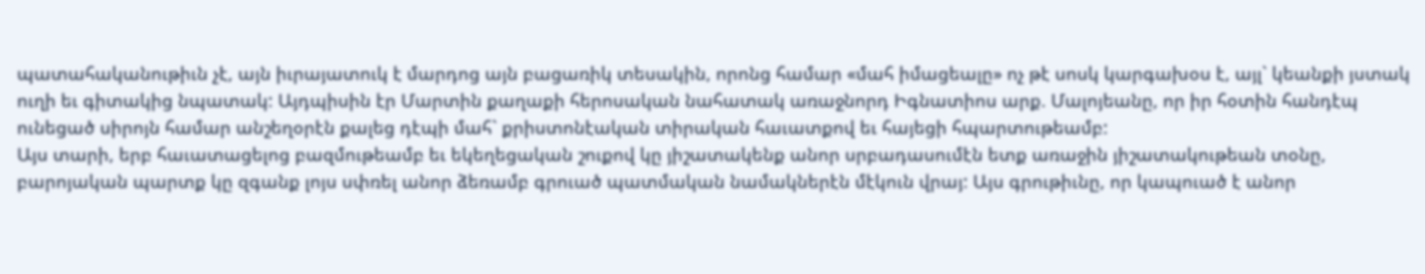պատահականութիւն չէ, այն իւրայատուկ է մարդոց այն բացառիկ տեսակին, որոնց համար «մահ իմացեալը» ոչ թէ սոսկ կարգախօս է, այլ` կեանքի յստակ ուղի եւ գիտակից նպատակ: Այդպիսին էր Մարտին քաղաքի հերոսական նահատակ առաջնորդ Իգնատիոս արք. Մալոյեանը, որ իր հօտին հանդէպ ունեցած սիրոյն համար անշեղօրէն քալեց դէպի մահ` քրիստոնէական տիրական հաւատքով եւ հայեցի հպարտութեամբ:
Այս տարի, երբ հաւատացելոց բազմութեամբ եւ եկեղեցական շուքով կը յիշատակենք անոր սրբադասումէն ետք առաջին յիշատակութեան տօնը, բարոյական պարտք կը զգանք լոյս սփռել անոր ձեռամբ գրուած պատմական նամակներէն մէկուն վրայ: Այս գրութիւնը, որ կապուած է անոր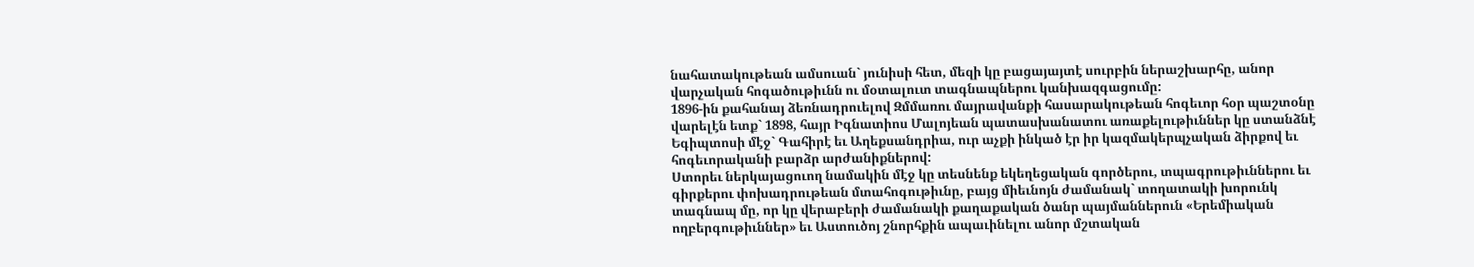նահատակութեան ամսուան` յունիսի հետ, մեզի կը բացայայտէ սուրբին ներաշխարհը, անոր վարչական հոգածութիւնն ու մօտալուտ տագնապներու կանխազգացումը:
1896-ին քահանայ ձեռնադրուելով Զմմառու մայրավանքի հասարակութեան հոգեւոր հօր պաշտօնը վարելէն ետք` 1898, հայր Իգնատիոս Մալոյեան պատասխանատու առաքելութիւններ կը ստանձնէ Եգիպտոսի մէջ` Գահիրէ եւ Աղեքսանդրիա, ուր աչքի ինկած էր իր կազմակերպչական ձիրքով եւ հոգեւորականի բարձր արժանիքներով:
Ստորեւ ներկայացուող նամակին մէջ կը տեսնենք եկեղեցական գործերու, տպագրութիւններու եւ գիրքերու փոխադրութեան մտահոգութիւնը, բայց միեւնոյն ժամանակ` տողատակի խորունկ տագնապ մը, որ կը վերաբերի ժամանակի քաղաքական ծանր պայմաններուն «Երեմիական ողբերգութիւններ» եւ Աստուծոյ շնորհքին ապաւինելու անոր մշտական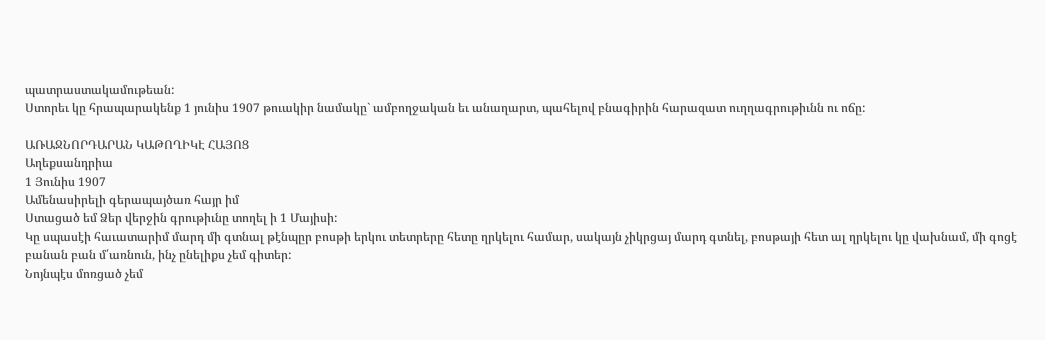պատրաստակամութեան:
Ստորեւ կը հրապարակենք 1 յունիս 1907 թուակիր նամակը` ամբողջական եւ անաղարտ, պահելով բնագիրին հարազատ ուղղագրութիւնն ու ոճը:

ԱՌԱՋՆՈՐԴԱՐԱՆ ԿԱԹՈՂԻԿԷ ՀԱՅՈՑ
Աղեքսանդրիա
1 Յունիս 1907
Ամենասիրելի գերապայծառ հայր իմ
Ստացած եմ Ձեր վերջին գրութիւնը տողել ի 1 Մայիսի:
Կը սպասէի հաւատարիմ մարդ մի գտնալ թէնպըր բոսթի երկու տետրերը հետը ղրկելու համար, սակայն չիկրցայ մարդ գտնել, բոսթայի հետ ալ ղրկելու կը վախնամ, մի գոցէ բանան բան մ՛առնուն, ինչ ընելիքս չեմ գիտեր:
Նոյնպէս մոռցած չեմ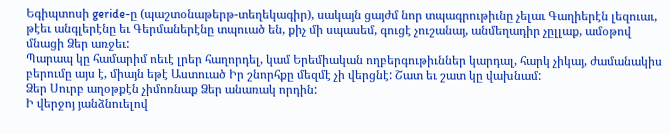Եգիպտոսի geride-ը (պաշտօնաթերթ-տեղեկագիր), սակայն ցայժմ նոր տպագրութիւնը չելաւ Գաղիերէն լեզուաւ, թէեւ անգլերէնը եւ Գերմաներէնը տպուած են, քիչ մի սպասեմ, գուցէ չուշանայ, անմեղադիր չըլլաք, ամօթով մնացի Ձեր առջեւ:
Պարապ կը համարիմ ոեւէ լրեր հաղորդել, կամ Երեմիական ողբերգութիւններ կարդալ, հարկ չիկայ, ժամանակիս բերումը այս է, միայն եթէ Աստուած Իր շնորհքը մեզմէ չի վերցնէ: Շատ եւ շատ կը վախնամ:
Ձեր Սուրբ աղօթքէն չիմոռնաք Ձեր անառակ որդին:
Ի վերջոյ յանձնուելով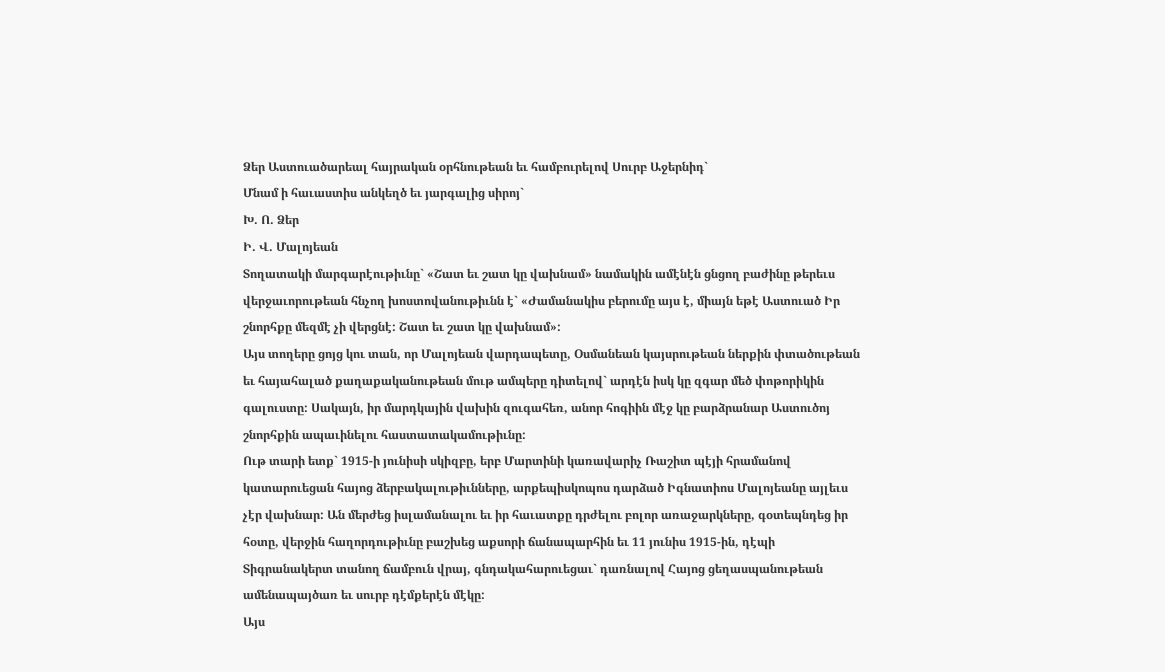Ձեր Աստուածարեալ հայրական օրհնութեան եւ համբուրելով Սուրբ Աջերնիդ`
Մնամ ի հաւաստիս անկեղծ եւ յարգալից սիրոյ`
Խ. Ո. Ձեր
Ի. Վ. Մալոյեան
Տողատակի մարգարէութիւնը` «Շատ եւ շատ կը վախնամ» նամակին ամէնէն ցնցող բաժինը թերեւս վերջաւորութեան հնչող խոստովանութիւնն է` «Ժամանակիս բերումը այս է, միայն եթէ Աստուած Իր շնորհքը մեզմէ չի վերցնէ: Շատ եւ շատ կը վախնամ»:
Այս տողերը ցոյց կու տան, որ Մալոյեան վարդապետը, Օսմանեան կայսրութեան ներքին փտածութեան եւ հայահալած քաղաքականութեան մութ ամպերը դիտելով` արդէն իսկ կը զգար մեծ փոթորիկին գալուստը: Սակայն, իր մարդկային վախին զուգահեռ, անոր հոգիին մէջ կը բարձրանար Աստուծոյ շնորհքին ապաւինելու հաստատակամութիւնը:
Ութ տարի ետք` 1915-ի յունիսի սկիզբը, երբ Մարտինի կառավարիչ Ռաշիտ պէյի հրամանով կատարուեցան հայոց ձերբակալութիւնները, արքեպիսկոպոս դարձած Իգնատիոս Մալոյեանը այլեւս չէր վախնար: Ան մերժեց իսլամանալու եւ իր հաւատքը դրժելու բոլոր առաջարկները, գօտեպնդեց իր հօտը, վերջին հաղորդութիւնը բաշխեց աքսորի ճանապարհին եւ 11 յունիս 1915-ին, դէպի Տիգրանակերտ տանող ճամբուն վրայ, գնդակահարուեցաւ` դառնալով Հայոց ցեղասպանութեան ամենապայծառ եւ սուրբ դէմքերէն մէկը:
Այս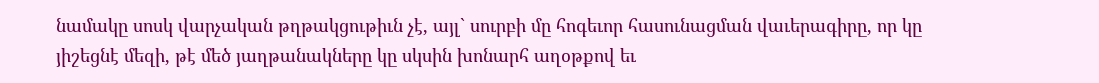նամակը սոսկ վարչական թղթակցութիւն չէ, այլ` սուրբի մը հոգեւոր հասունացման վաւերագիրը, որ կը յիշեցնէ մեզի, թէ մեծ յաղթանակները կը սկսին խոնարհ աղօթքով եւ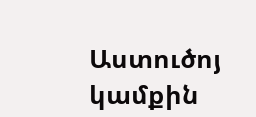Աստուծոյ կամքին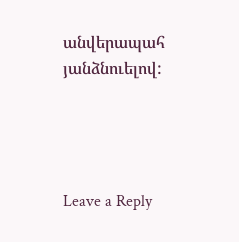անվերապահ յանձնուելով:




Leave a Reply